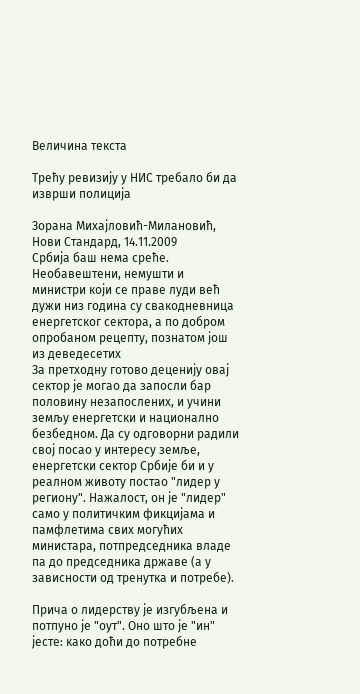Величина текста

Трећу ревизију у НИС требало би да изврши полиција

Зорана Михајловић-Милановић, Нови Стандард, 14.11.2009
Србија баш нема среће. Необавештени, немушти и министри који се праве луди већ дужи низ година су свакодневница енергетског сектора, а по добром опробаном рецепту, познатом још из деведесетих
За претходну готово деценију овај сектор је могао да запосли бар половину незапослених, и учини земљу енергетски и национално безбедном. Да су одговорни радили свој посао у интересу земље, енергетски сектор Србије би и у реалном животу постао "лидер у региону". Нажалост, он је "лидер" само у политичким фикцијама и памфлетима свих могућих министара, потпредседника владе па до председника државе (а у зависности од тренутка и потребе).

Прича о лидерству је изгубљена и потпуно је "оут". Оно што је "ин" јесте: како доћи до потребне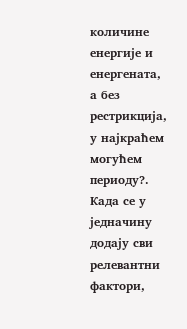количине енергије и енергената, а без рестрикција, у најкраћем могућем периоду?. Када се у једначину додају сви релевантни фактори,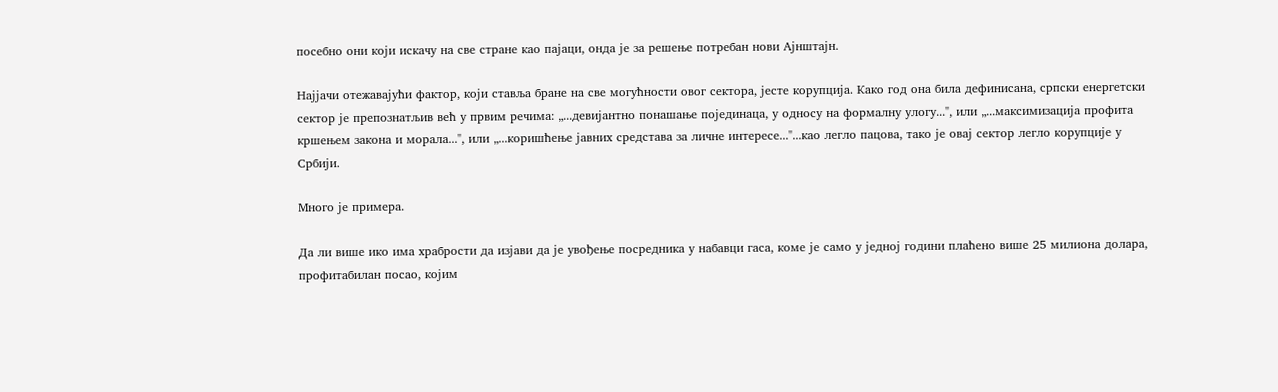посебно они који искачу на све стране као пајаци, онда је за решење потребан нови Ајнштајн.

Најјачи отежавајући фактор, који ставља бране на све могућности овог сектора, јесте корупција. Како год она била дефинисана, српски енергетски сектор је препознатљив већ у првим речима: „...девијантно понашање појединаца, у односу на формалну улогу...", или „...максимизација профита кршењем закона и морала...", или „...коришћење јавних средстава за личне интересе..."...као легло пацова, тако је овај сектор легло корупције у Србији.

Много је примера.

Да ли више ико има храбрости да изјави да је увођење посредника у набавци гаса, коме је само у једној години плаћено више 25 милиона долара, профитабилан посао, којим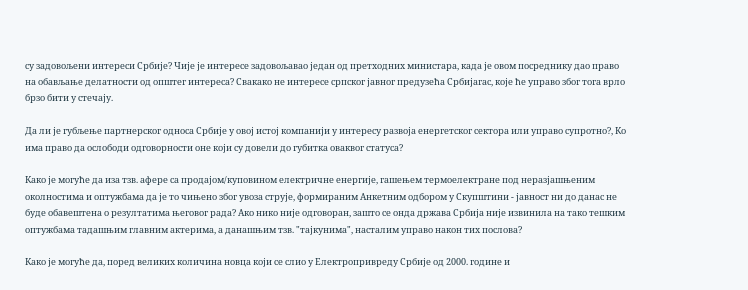су задовољени интереси Србије? Чије је интересе задовољавао један од претходних министара, када је овом посреднику дао право на обављање делатности од општег интереса? Свакако не интересе српског јавног предузећа Србијагас, које ће управо због тога врло брзо бити у стечају.

Да ли је губљење партнерског односа Србије у овој истој компанији у интересу развоја енергетског сектора или управо супротно?, Ко има право да ослободи одговорности оне који су довели до губитка оваквог статуса?

Како је могуће да иза тзв. афере са продајом/куповином електричне енергије, гашењем термоелектране под неразјашњеним околностима и оптужбама да је то чињено због увоза струје, формираним Анкетним одбором у Скупштини - јавност ни до данас не буде обавештена о резултатима његовог рада? Ако нико није одговоран, зашто се онда држава Србија није извинила на тако тешким оптужбама тадашњим главним актерима, а данашњим тзв. "тајкунима", насталим управо након тих послова?

Како је могуће да, поред великих количина новца који се слио у Електропривреду Србије од 2000. године и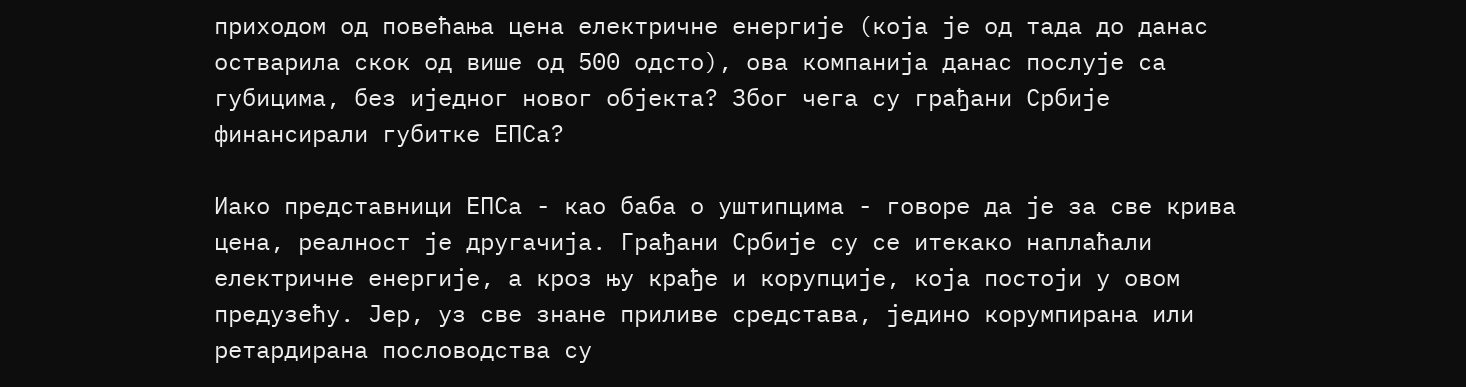приходом од повећања цена електричне енергије (која је од тада до данас остварила скок од више од 500 одсто), ова компанија данас послује са губицима, без иједног новог објекта? Због чега су грађани Србије финансирали губитке ЕПСа?

Иако представници ЕПСа - као баба о уштипцима - говоре да је за све крива цена, реалност је другачија. Грађани Србије су се итекако наплаћали електричне енергије, а кроз њу крађе и корупције, која постоји у овом предузећу. Јер, уз све знане приливе средстава, једино корумпирана или ретардирана пословодства су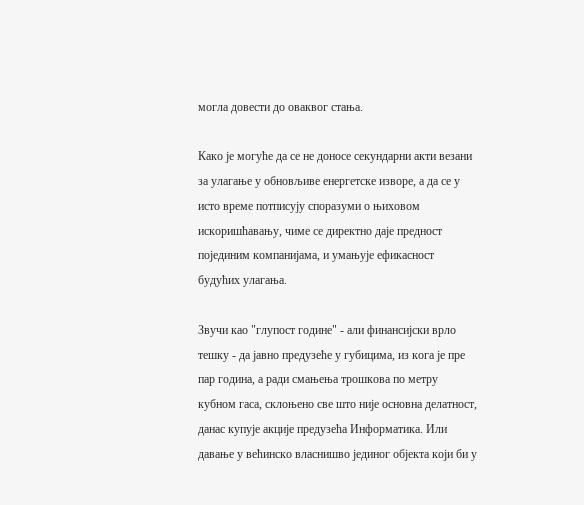могла довести до оваквог стања.

Како је могуће да се не доносе секундарни акти везани за улагање у обновљиве енергетске изворе, а да се у исто време потписују споразуми о њиховом искоришћавању, чиме се директно даје предност појединим компанијама, и умањује ефикасност будућих улагања.

Звучи као "глупост године" - али финансијски врло тешку - да јавно предузеће у губицима, из кога је пре пар година, а ради смањења трошкова по метру кубном гаса, склоњено све што није основна делатност, данас купује акције предузећа Информатика. Или давање у већинско власнишво јединог објекта који би у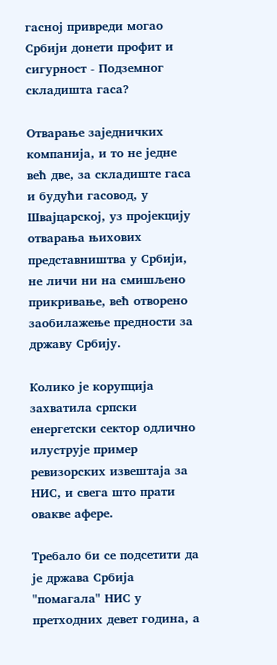гасној привреди могао Србији донети профит и сигурност - Подземног складишта гаса?

Отварање заједничких компанија, и то не једне већ две, за складиште гаса и будући гасовод, у Швајцарској, уз пројекцију отварања њихових представништва у Србији, не личи ни на смишљено прикривање, већ отворено заобилажење предности за државу Србију.

Колико је корупција захватила српски енергетски сектор одлично илуструје пример ревизорских извештаја за НИС, и свега што прати овакве афере.

Требало би се подсетити да је држава Србија "помагала" НИС у претходних девет година, а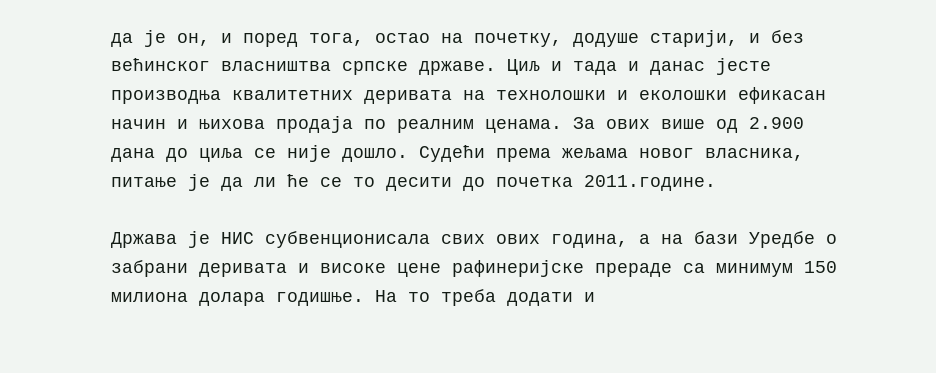да је он, и поред тога, остао на почетку, додуше старији, и без већинског власништва српске државе. Циљ и тада и данас јесте производња квалитетних деривата на технолошки и еколошки ефикасан начин и њихова продаја по реалним ценама. За ових више од 2.900 дана до циља се није дошло. Судећи према жељама новог власника, питање је да ли ће се то десити до почетка 2011.године.

Држава је НИС субвенционисала свих ових година, а на бази Уредбе о забрани деривата и високе цене рафинеријске прераде са минимум 150 милиона долара годишње. На то треба додати и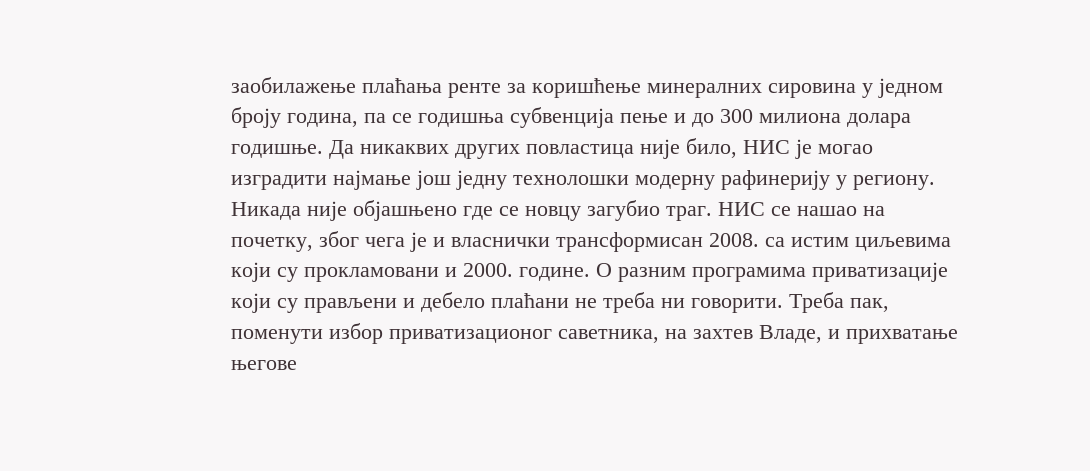заобилажење плаћања ренте за коришћење минералних сировина у једном броју година, па се годишња субвенција пење и до 300 милиона долара годишње. Да никаквих других повластица није било, НИС је могао изградити најмање још једну технолошки модерну рафинерију у региону. Никада није објашњено где се новцу загубио траг. НИС се нашао на почетку, због чега је и власнички трансформисан 2008. са истим циљевима који су прокламовани и 2000. године. О разним програмима приватизације који су прављени и дебело плаћани не треба ни говорити. Треба пак, поменути избор приватизационог саветника, на захтев Владе, и прихватање његове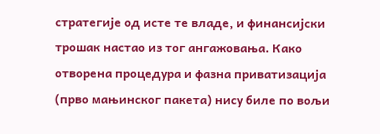стратегије од исте те владе, и финансијски трошак настао из тог ангажовања. Како отворена процедура и фазна приватизација (прво мањинског пакета) нису биле по вољи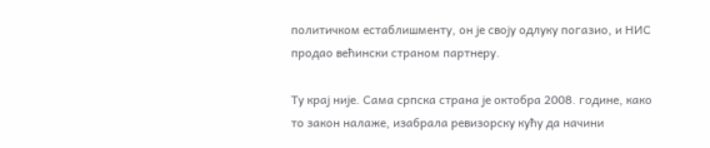политичком естаблишменту, он је своју одлуку погазио, и НИС продао већински страном партнеру.

Ту крај није. Сама српска страна је октобра 2008. године, како то закон налаже, изабрала ревизорску кућу да начини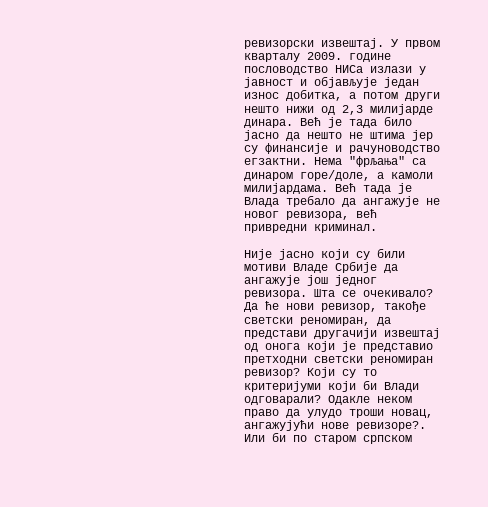ревизорски извештај. У првом кварталу 2009. године пословодство НИСа излази у јавност и објављује један износ добитка, а потом други нешто нижи од 2,3 милијарде динара. Већ је тада било јасно да нешто не штима јер су финансије и рачуноводство егзактни. Нема "фрљања" са динаром горе/доле, а камоли милијардама. Већ тада је Влада требало да ангажује не новог ревизора, већ привредни криминал.

Није јасно који су били мотиви Владе Србије да ангажује још једног ревизора. Шта се очекивало? Да ће нови ревизор, такође светски реномиран, да представи другачији извештај од онога који је представио претходни светски реномиран ревизор? Који су то критеријуми који би Влади одговарали? Одакле неком право да улудо троши новац, ангажујући нове ревизоре?. Или би по старом српском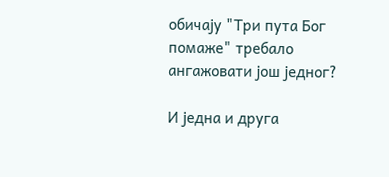обичају "Три пута Бог помаже" требало ангажовати још једног?

И једна и друга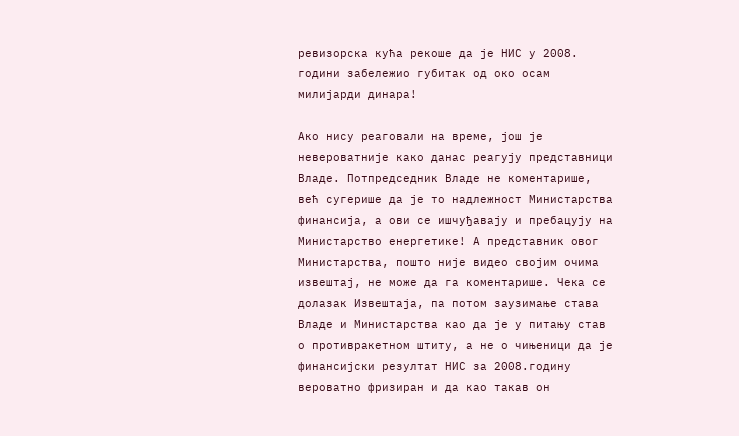ревизорска кућа рекоше да је НИС у 2008. години забележио губитак од око осам милијарди динара!

Ако нису реаговали на време, још је невероватније како данас реагују представници Владе. Потпредседник Владе не коментарише, већ сугерише да је то надлежност Министарства финансија, а ови се ишчуђавају и пребацују на Министарство енергетике! А представник овог Министарства, пошто није видео својим очима извештај, не може да га коментарише. Чека се долазак Извештаја, па потом заузимање става Владе и Министарства као да је у питању став о противракетном штиту, а не о чињеници да је финансијски резултат НИС за 2008.годину вероватно фризиран и да као такав он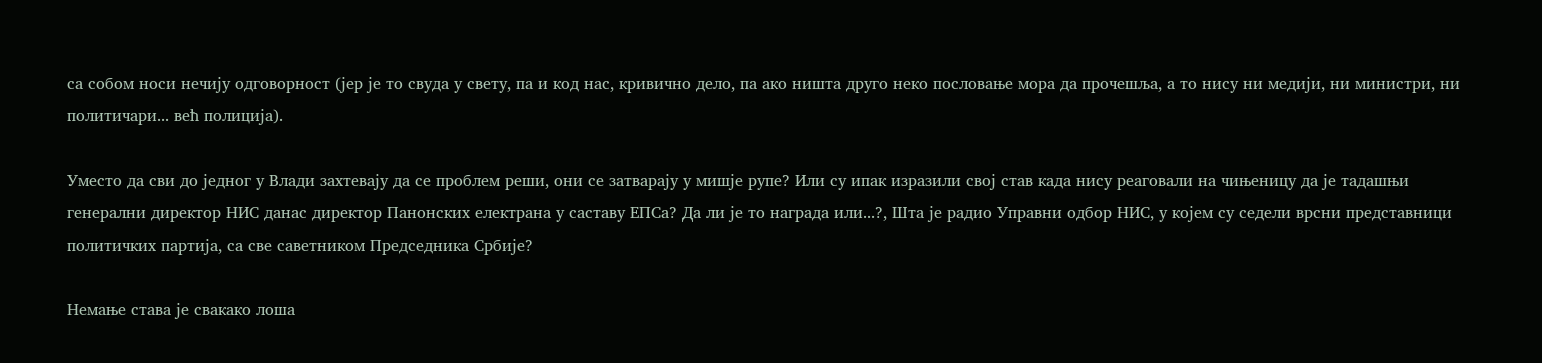са собом носи нечију одговорност (јер је то свуда у свету, па и код нас, кривично дело, па ако ништа друго неко пословање мора да прочешља, а то нису ни медији, ни министри, ни политичари... већ полиција).

Уместо да сви до једног у Влади захтевају да се проблем реши, они се затварају у мишје рупе? Или су ипак изразили свој став када нису реаговали на чињеницу да је тадашњи генерални директор НИС данас директор Панонских електрана у саставу ЕПСа? Да ли је то награда или...?, Шта је радио Управни одбор НИС, у којем су седели врсни представници политичких партија, са све саветником Председника Србије?

Немање става је свакако лоша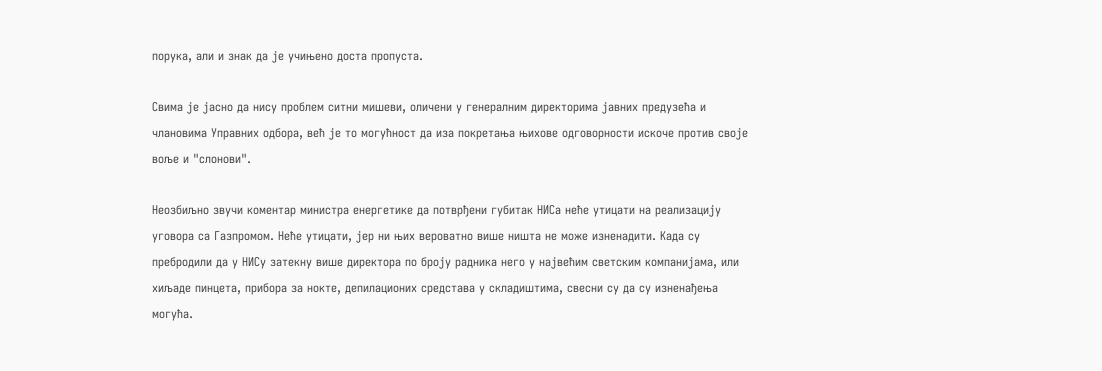порука, али и знак да је учињено доста пропуста.

Свима је јасно да нису проблем ситни мишеви, оличени у генералним директорима јавних предузећа и члановима Управних одбора, већ је то могућност да иза покретања њихове одговорности искоче против своје воље и "слонови".

Неозбиљно звучи коментар министра енергетике да потврђени губитак НИСа неће утицати на реализацију уговора са Газпромом. Неће утицати, јер ни њих вероватно више ништа не може изненадити. Када су пребродили да у НИСу затекну више директора по броју радника него у највећим светским компанијама, или хиљаде пинцета, прибора за нокте, депилационих средстава у складиштима, свесни су да су изненађења могућа.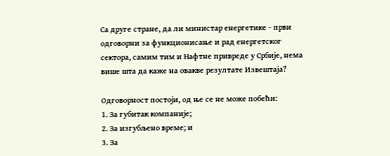Са друге стране, да ли министар енергетике - први одговорни за функционисање и рад енергетског сектора, самим тим и Нафтне привреде у Србије, нема више шта да каже на овакве резултате Извештаја?

Одговорност постоји, од ње се не може побећи:
1. За губитак компаније;
2. За изгубљено време; и
3. За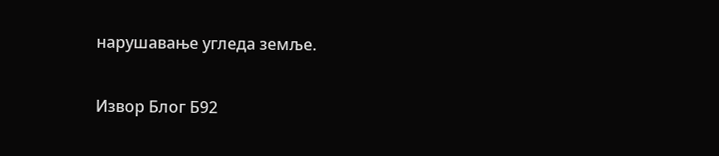нарушавање угледа земље.

Извор Блог Б92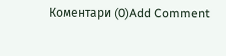Коментари (0)Add Comment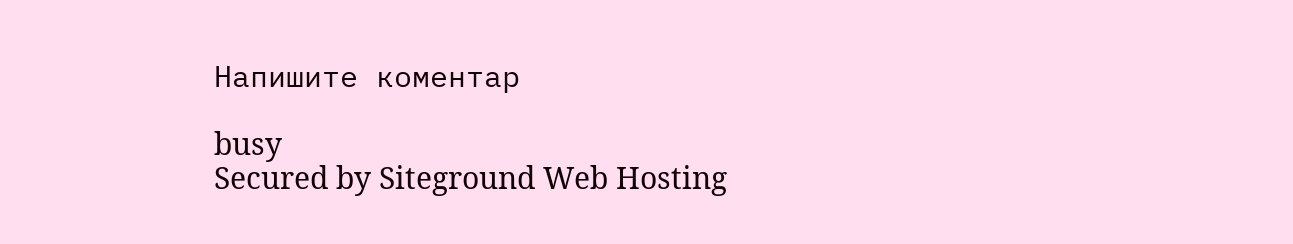Напишите коментар

busy
Secured by Siteground Web Hosting